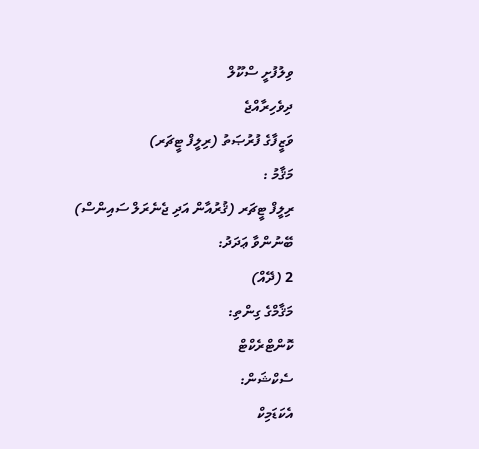ވިލުފުށީ ސްކޫލް
ދިވެހިރާއްޖެ
ވަޒީފާގެ ފުރުޞަތު (ރިލީފް ޓީޗަރ)
މަޤާމު :
ރިލީފް ޓީޗަރ (ޤުރުއާން އަދި ޖެނެރަލް ސައިންސް)
ބޭނުންވާ ޢަދަދު:
2 (ދޭއް)
މަޤާމްގެ ގިންތި:
ކޮންޓްރެކްޓް
ސެކްޝަން:
އެކަޑަމިކް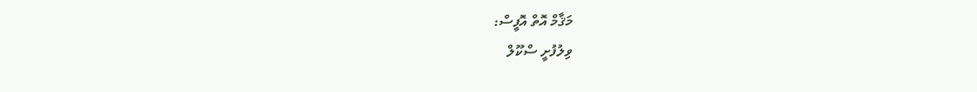މަޤާމް އޮތް އޮފީސް:
ވިލުފުށީ ސްކޫލް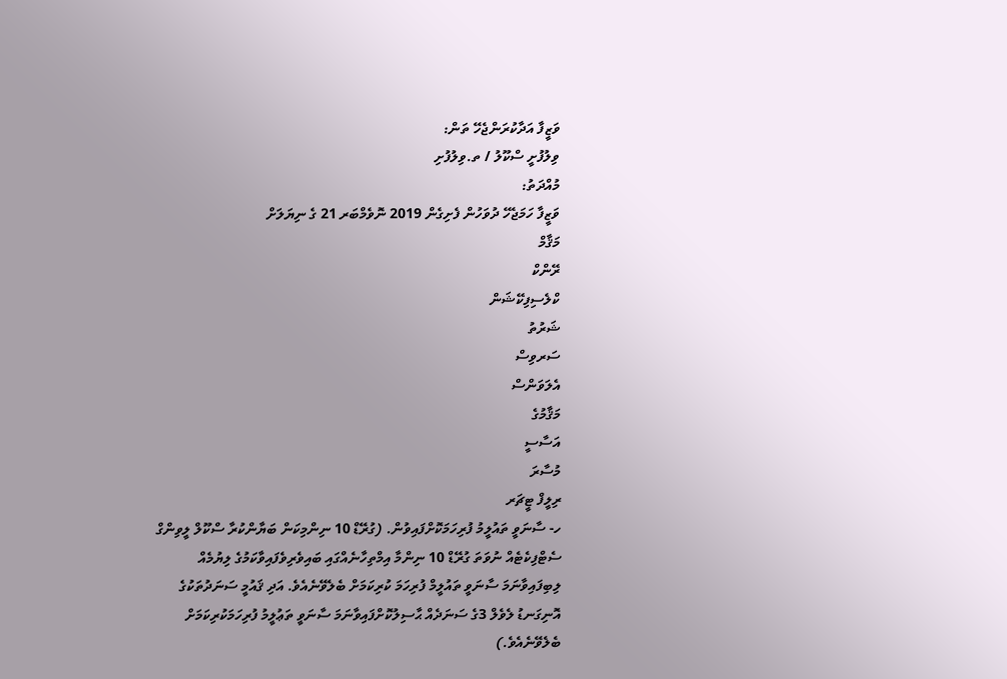ވަޒީފާ އަދާކުރަންޖެހޭ ތަން:
ވިލުފުށީ ސްކޫލު / ތ.ވިލުފުށި
މުއްދަތު:
ވަޒީފާ ހަމަޖެހޭ ދުވަހުން ފެށިގެން 2019 ނޮވެމްބަރ 21 ގެ ނިޔަލަށް
މަޤާމް
ރޭންކް
ކްލެސިފިކޭޝަން
ޝަރުތު
ސަރވިސް
އެލަވަންސް
މަޤާމުގެ
އަސާސީ
މުސާރަ
ރިލީފް ޓީޗަރ
ހ- ސާނަވީ ތައުލީމު ފުރިހަމަކޮށްފައިވުން. (ގުރޭޑް 10 ނިންމިކަން ބަޔާންކުރާ ސްކޫލް ލީވިންގް ސެޓްފިކެޓެއް ނުވަތަ ގުރޭޑް 10 ނިންމާ އިމްތިހާނެއްގައި ބައިވެރިވެފައިވާކަމުގެ ލިޔުމެއް ލިބިފައިވާނަމަ ސާނަވީ ތައުލީމް ފުރިހަމަ ކުރިކަމަށް ބެލެވޭނެއެވެ. އަދި ޤައުމީ ސަނަދުތަކުގެ އޮނިގަނޑު ލެވެލް 3ގެ ސަނަދެއް ޙާސިލުކޮށްފައިވާނަމަ ސާނަވީ ތަޢުލީމު ފުރިހަމަކުރިކަމަށް ބެލެވޭނެއެވެ.)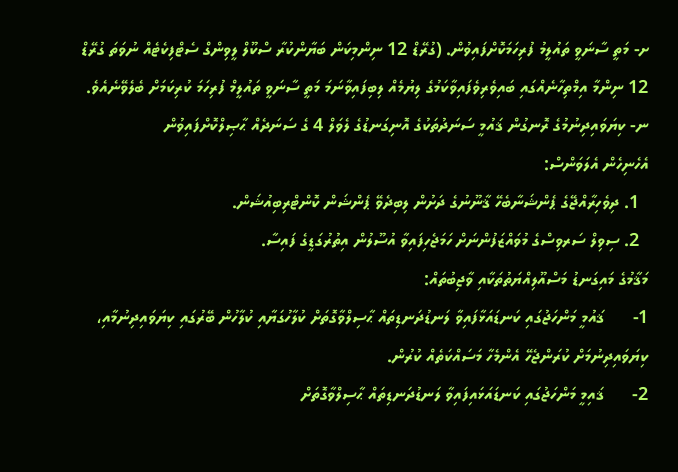ށ- މަތީ ސާނަވީ ތައުލީމު ފުރިހަމަކޮށްފައިވުން. (ގުރޭޑް 12 ނިންމިކަން ބަޔާންކުރާ ސްކޫލް ލީވިންގް ސެޓްފިކެޓެއް ނުވަތަ ގުރޭޑް 12 ނިންމާ އިމްތިހާނެއްގައި ބައިވެރިވެފައިވާކަމުގެ ލިޔުމެއް ލިބިފައިވާނަމަ މަތީ ސާނަވީ ތައުލީމް ފުރިހަމަ ކުރިކަމަށް ބެލެވޭނެއެވެ.
ނ- ކިޔަވައިދިނުމުގެ ރޮނގުން ޤައުމީ ސަނަދުތަކުގެ އޮނިގަނޑުގެ ލެވަލް 4 ގެ ސަނަދެއް ޙާޞިލްކޮށްފައިވުން
އެހެނިހެން އެލަވަންސް:
  1. ދިވެހިރާއްޖޭގެ ޕެންޝަނާބެހޭ ޤާނޫނުގެ ދަށުން ލިބިދެވޭ ޕެންޝަން ކޮންޓްރިބިއުޝަން.
  2. ސިވިލް ސަރވިސްގެ މުވައްޒަފުންނަށް ހަމަޖެހިފައިވާ އުސޫލުން އިތުރުގަޑީގެ ފައިސާ.
މަޤާމުގެ މައިގަނޑު މަސްއޫލިއްޔަތުތަކާއި ވާޖިބުތައް:
1-      ޤައުމީ މަންހަޖުގައި ކަނޑައަޅާފައިވާ ލަނޑުދަނޑިތައް ޙާސިލްވާގޮތަށް ކުލާހުގަޔާއި ކުލާހުން ބޭރުގައި ކިޔަވައިދިނުމާއި، ކިޔަވައިދިނުމަށް ކުރަންޖެހޭ އެންމެހާ މަސައްކަތެއް ކުރުން.
2-      ޤައިމީ މަންހަޖުގައި ކަނޑައަޅައިފައިވާ ލަނޑުދަނޑިތައް ޙާސިލްވާގޮތަށް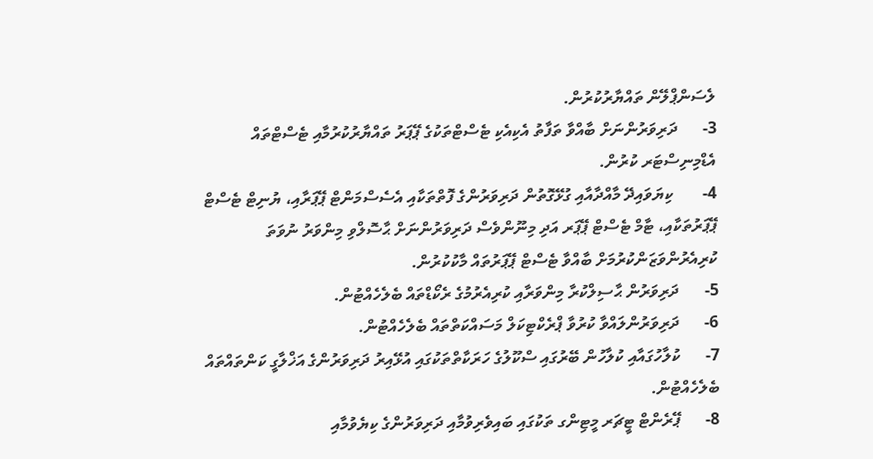ލެސަންޕްލޭން ތައްޔާރުކުރުން.
3-      ދަރިވަރުންނަށް ބާއްވާ ތަފާތު އެކިއެކި ޓެސްޓްތަކުގެ ޕޭޕަރު ތައްޔާރުކުރުމާއި ޓެސްޓްތައް އެޑްމިނިސްޓަރ ކުރުން.
4-       ކިޔަވައިދޭ މާއްދާއާއި ގުޅޭގޮތުން ދަރިވަރުންގެ ފޮތްތަކާއި އެސެސްމަންޓް ޕޭޕަރާއި، ޔުނިޓް ޓެސްޓް ޕޭޕަރުތަކާއި، ޓާމް ޓެސްޓް ޕޭޕަރ އަދި މިނޫންވެސް ދަރިވަރުންނަށް ޙާސޮލްވި މިންވަރު ނުވަތަ ކުރިއެރުންވަޒަންކުރުމަށް ބާއްވާ ޓެސްޓް ޕޭޕަރުތައް މާކުކުރުން.
5-      ދަރިވަރުން ޙާސިލްކުރާ މިންވަރާއި ކުރިއެރުމުގެ ރެކޯޑްތައް ބެލެހެއްޓުން.
6-      ދަރިވަރުންލައްވާ ކުރުވާ ޕްރެކްޓިކަލް މަސައްކަތްތައް ބެލެހެއްޓުން.
7-      ކުލާހުގައާއި ކުލާހުން ބޭރުގައި ސްކޫލުގެ ހަރަކާތްތަކުގައި އުޅޭއިރު ދަރިވަރުންގެ އަޚްލާގީ ކަންތައްތައް ބެލެހެއްޓުން.
8-      ޕޭރެންޓް ޓީޗަރ މީޓިންގ ތަކުގައި ބައިވެރިވުމާއި ދަރިވަރުންގެ ކިޔެވުމާއި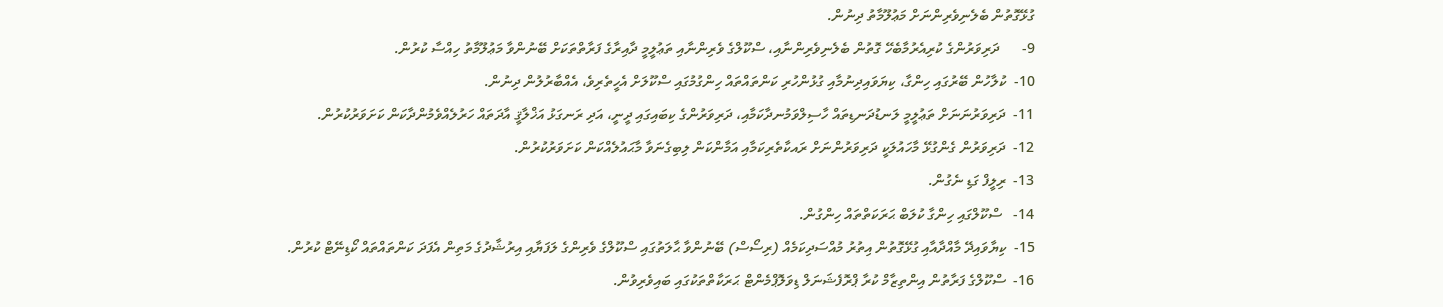ގުޅޭގޮތުން ބެލެނިވެރިންނަށް މަޢުލޫމާތު ދިނުން.
9-      ދަރިވަރުންގެ ކުރިއެރުމާބެހޭ ގޮތުން ބެލެނިވެރިންނާއި، ސްކޫލްގެ ވެރިންނާއި ތަޢުލީމީ ދާއިރާގެ ފަރާތްތަކަށް ބޭނުންވާ މަޢުލޫމާތު ހިއްސާ ކުރުން.
10-  ކުލާހުން ބޭރުގައި ހިންގާ، ކިޔަވައިދިނުމާއި ގުޅުންހުރި ކަންތައްތައް ހިންގުމުގައި ސްކޫލަށް އެހީތެރިވެ، އެއްބާރުލުން ދިނުން.
11-  ދަރިވަރުނަނަށް ތަޢުލީމީ ލަނޑުދަނޑިތައް ހާސިލްވަމުނދާކަމާއި، ދަރިވަރުންގެ ކިބައިގައި ދީނީ، އަދި ރަނގަޅު އަޚްލާޤީ އާދަތައް ހަރުލެއްވެމުންދާކަން ކަށަވަރުކުރުން.
12-  ދަރިވަރުން ގެންގުޅޭ މާހައުލަކީ ދަރިވަރުންނަށް ރައކާތެރިކަމާއި އަމާންކަން ލިބިގެނަވާ މާޙައުލެއްކަން ކަށަވަރުކުރުން.
13-  ރިލީފް ގަޑި ނެގުން.
14-   ސްކޫލްގައި ހިންގާ ކުލަބް ޙަރަކަތްތައް ހިންގުން.
15-  ކިޔާވައިދޭ މާއްދާއާއި ގުޅޭގޮތުން އިތުރު މުއްސަދިކަމެއް (ރިސޯސް) ބޭނުންވާ ޙާލަތުގައި ސްކޫލްގެ ވެރިންގެ ލަފަޔާއި އިރުޝާދުގެ މަތިން އެފަދަ ކަންތައްތައް ކޯޑިނޭޓް ކުރުން.
16-  ސްކޫލްގެ ފަރާތުން އިންތިޒާމް ކުރާ ޕްރޮފެޝަނަލް ޑިވަލޮޕްމެންޓް ޙަރަކާތްތަކުގައި ބައިވެރިވުން.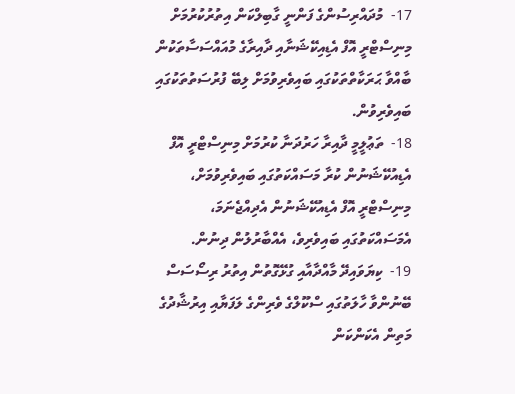17-  މުދައްރިސުންގެ ފަންނީ ގާބިލްކަން އިތުރުކުރުމަށް މިނިސްޓްރީ އޮފް އެޑިއިކޭޝަނާއި ދާއިރާގެ މުއައްސަސާތަކުން ބާއްވާ ޙަރަކާތްތަކުގައި ބައިވެރިވުމަށް ލިބޭ ފުރުސަތުތަކުގައި ބައިވެރިވުން.
18-  ތަޢުލީމީ ދާއިރާ ހަރުދަނާ ކުރުމަށް މިނިސްޓްރީ އޮފް އެޑިއުކޭޝަނުން ކުރާ މަސައްކަތުގައި ބައިވެރިވުމަށް، މިނިސްޓްރީ އޮފް އެޑިއުކޭޝަނުން އެދިއްޖެނަމަ، އެމަސައްކަތުގައި ބައިވެރިވެ، އެއްބާރުލުން ދިނުން.
19-  ކިޔަވައިދޭ މާއްދާއާއި ގުޅޭގޮތުން އިތުރު ރިސޯސަސް ބޭނުންވާ ހާލަތުގައި ސްކޫލްގެ ވެރިންގެ ލަފަޔާއި އިރުޝާދުގެ މަތިން އެކަންކަން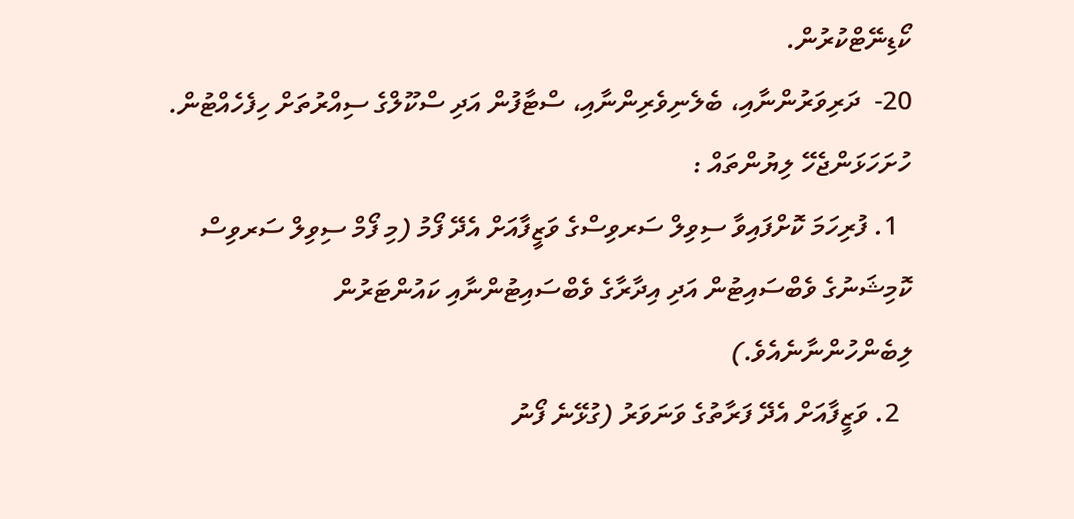ކޯޑިނޭޓްކުރުން.
20-  ދަރިވަރުންނާއި، ބެލެނިވެރިންނާއި، ސްޓާފުން އަދި ސްކޫލްގެ ސިއްރުތަށް ހިފެހެއްޓުން.
ހުށަހަޅަންޖެހޭ ލިޔުންތައް :
  1. ފުރިހަމަ ކޮށްފައިވާ ސިވިލް ސަރވިސްގެ ވަޒީފާއަށް އެދޭ ފޯމު (މި ފޯމް ސިވިލް ސަރވިސް ކޮމިޝަނުގެ ވެބްސައިޓުން އަދި އިދާރާގެ ވެބްސައިޓުންނާއި ކައުންޓަރުން ލިބެންހުންނާނެއެވެ.)
  2. ވަޒީފާއަށް އެދޭ ފަރާތުގެ ވަނަވަރު (ގުޅޭނެ ފޯނު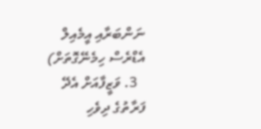ނަންބަރާއި އީމެއިލް އެޑްރެސް ހިމެނޭގޮތަށް)
  3. ވަޒީފާއަށް އެދޭ ފަރާތުގެ ދިވެހި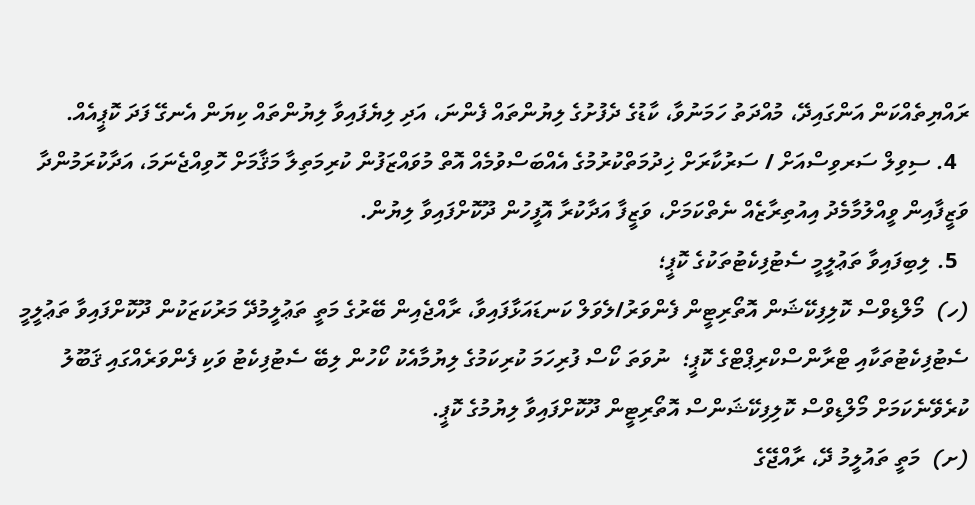ރައްޔިތެއްކަން އަންގައިދޭ، މުއްދަތު ހަމަނުވާ، ކާޑުގެ ދެފުށުގެ ލިޔުންތައް ފެންނަ، އަދި ލިޔެފައިވާ ލިޔުންތައް ކިޔަން އެނގޭ ފަދަ ކޮޕީއެއް.
  4. ސިވިލް ސަރވިސްއަށް / ސަރުކާރަށް ޚިދުމަތްކުރުމުގެ އެއްބަސްވުމެއް އޮތް މުވައްޒަފުން ކުރިމަތިލާ މަޤާމަށް ހޮވިއްޖެނަމަ، އަދާކުރަމުންދާ ވަޒީފާއިން ވީއްލުމާމެދު އިއުތިރާޒެއް ނެތްކަމަށް، ވަޒީފާ އަދާކުރާ އޮފީހުން ދޫކޮށްފައިވާ ލިޔުން.
  5. ލިބިފައިވާ ތަޢުލީމީ ސެޓުފިކެޓުތަކުގެ ކޮޕީ؛
(ހ)  މޯލްޑިވްސް ކޮލިފިކޭޝަން އޮތޯރިޓީން ފެންވަރު/ލެވަލް ކަނޑައަޅާފައިވާ، ރާއްޖެއިން ބޭރުގެ މަތީ ތަޢުލީމުދޭ މަރުކަޒަކުން ދޫކޮށްފައިވާ ތަޢުލީމީ ސެޓުފިކެޓުތަކާއި ޓްރާންސްކްރިޕްޓްގެ ކޮޕީ؛  ނުވަތަ ކޯސް ފުރިހަމަ ކުރިކަމުގެ ލިޔުމާއެކު ކޯހުން ލިބޭ ސެޓުފިކެޓު ވަކި ފެންވަރެއްގައި ޤަބޫލު ކުރެވޭނެކަމަށް މޯލްޑިވްސް ކޮލިފިކޭޝަންސް އޮތޯރިޓީން ދޫކޮށްފައިވާ ލިޔުމުގެ ކޮޕީ.
(ށ)  މަތީ ތައުލީމު ދޭ، ރާއްޖޭގެ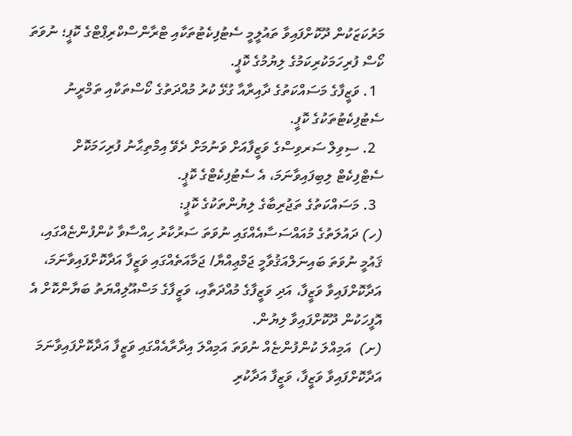މަރުކަޒަކުން ދޫކޮށްފައިވާ ތައުލީމީ ސެޓުފިކެޓުތަކާއި ޓްރާންސްކްރިޕްޓްގެ ކޮޕީ؛ ނުވަތަ ކޯސް ފުރިހަމަކުރިކަމުގެ ލިޔުމުގެ ކޮޕީ.
  1. ވަޒީފާގެ މަސައްކަތުގެ ދާއިރާއާ ގުޅޭ ކުރު މުއްދަތުގެ ކޯސްތަކާއި ތަމްރީނު ސެޓުފިކެޓުތަކުގެ ކޮޕީ.
  2. ސިވިލް ސަރވިސްގެ ވަޒީފާއަށް ވަނުމަށް ދެވޭ އިމްތިޙާނު ފުރިހަމަކޮށް ސެޓްފިކެޓް ލިބިފައިވާނަމަ، އެ ސެޓުފިކެޓްގެ ކޮޕީ.
  3. މަސައްކަތުގެ ތަޖުރިބާގެ ލިޔުންތަކުގެ ކޮޕީ:
(ހ) ދައުލަތުގެ މުއައްސަސާއެއްގައި ނުވަތަ ސަރުކާރު ހިއްސާވާ ކުންފުންޏެއްގައި، ޤައުމީ ނުވަތަ ބައިނަލްއަޤުވާމީ ޖަމްޢިއްޔާ/ ޖަމާއަތެއްގައި ވަޒީފާ އަދާކޮށްފައިވާނަމަ، އަދާކޮށްފައިވާ ވަޒީފާ، އަދި ވަޒީފާގެ މުއްދަތާއި، ވަޒީފާގެ މަސްއޫލިއްޔަތު ބަޔާންކޮށް އެ އޮފީހަކުން ދޫކޮށްފައިވާ ލިޔުން.
(ށ)  އަމިއްލަ ކުންފުންޏެއް ނުވަތަ އަމިއްލަ އިދާރާއެއްގައި ވަޒީފާ އަދާކޮށްފައިވާނަމަ އަދާކޮށްފައިވާ ވަޒީފާ، ވަޒީފާ އަދާކުރި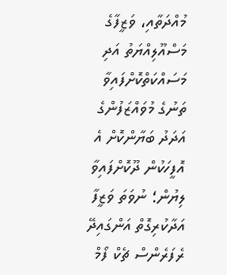މުއްދަތާއި، ވަޒީފާގެ މަސްއޫލިއްޔަތު އަދި މަސައްކަތްކޮށްފައިވާ ތަނުގެ މުވައްޒަފުންގެ އަދަދު ބަޔާންކޮށް އެ އޮފީހަކުން ދޫކޮށްފައިވާ ލިޔުން؛ ނުވަތަ ވަޒީފާ އަދާކުރިގޮތް އަންގައިދޭ ރެފަރެންސް ޗެކް ފޯމް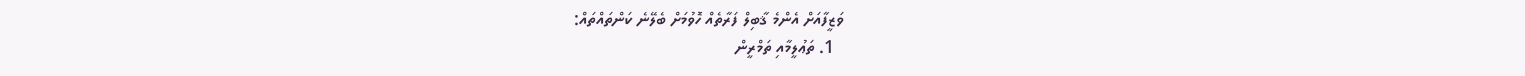ވަޒީފާއަށް އެންމެ ޤާބިލް ފަރާތެއް ހޮވުމަށް ބެލޭނެ ކަންތައްތައް:
  1. ތަޢުލީމާއި ތަމްރީން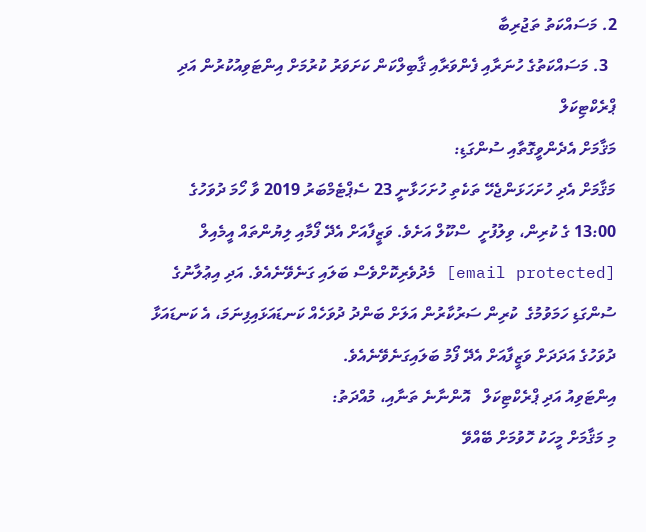2. މަސައްކަތު ތަޖުރިބާ
  3. މަސައްކަތުގެ ހުނަރާއި ފެންވަރާއި ޤާބިލްކަން ކަށަވަރު ކުރުމަށް އިންޓަވިއުކުރުން އަދި ޕްރެކްޓިކަލް
މަޤާމަށް އެދެންވީގޮތާއި ސުންގަޑި:
މަޤާމަށް އެދި ހުށަހަޅަންޖެހޭ ތަކެތި ހުށަހަޅާނީ 23 ސެޕްޓެމްބަރު 2019 ވާ ހޯމަ ދުވަހުގެ 13:00 ގެ ކުރިން، ވިލުފުށީ  ސްކޫލް އަށެވެ. ވަޒީފާއަށް އެދޭ ފޯމާއި ލިޔުންތައް އީމެއިލް [email protected] މެދުވެރިކޮށްވެސް ބަލައި ގަނެވޭނެއެވެ. އަދި އިޢުލާނުގެ ސުންގަޑި ހަމަވުމުގެ  ކުރިން ސަރުކާރުން އަލަށް ބަންދު ދުވަހެއް ކަނޑައަޅައިފިނަމަ، އެ ކަނޑައަޅާ ދުވަހުގެ އަދަދަށް ވަޒީފާއަށް އެދޭ ފޯމު ބަލައިގަނެވޭނެއެވެ.
އިންޓަވިއު އަދި ޕްރެކްޓިކަލް   އޮންނާނެ ތަނާއި، މުއްދަތު:
މި މަޤާމަށް މީހަކު ހޮވުމަށް ބޭއްވޭ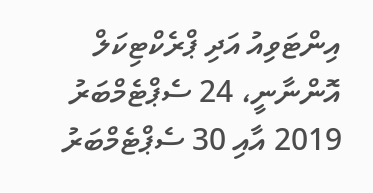އިންޓަވިއު އަދި ޕްރެކްޓިކަލް އޮންނާނީ، 24 ސެޕްޓެމްބަރު 2019 އާއި 30 ސެޕްޓެމްބަރު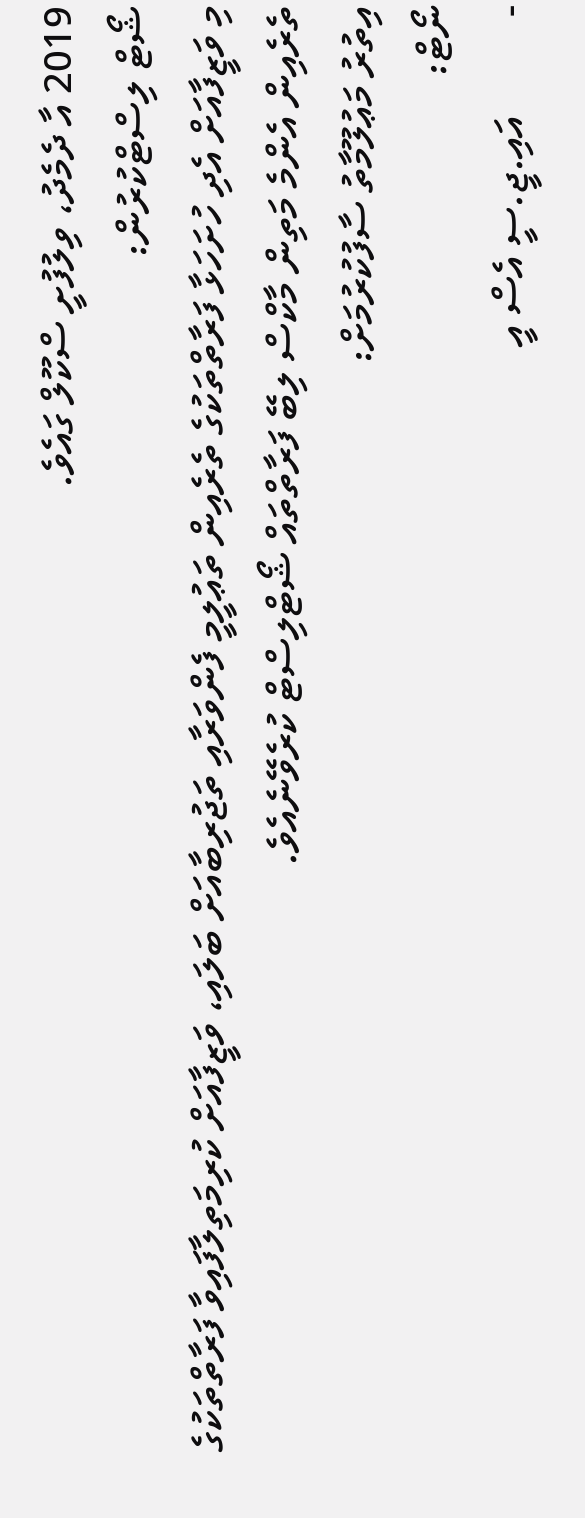2019 އާ ދެމެދު، ވިލުފުށީ ސްކޫލް ގައެވެ.
ޝޯޓް ލިސްޓްކުރުން:
މި ވަޒީފާއަށް އެދި ހުށަހަޅާ ފަރާތްތަކުގެ ތެރެއިން ތަޢުލީމީ ފެންވަރާއި ތަޖުރިބާއަށް ބަލައި، ވަޒީފާއަށް ކުރިމަތިލާފައިވާ ފަރާތްތަކުގެ ތެރެއިން އެންމެ މަތިން މާކްސް ލިބޭ ފަރާތްތައް ޝޯޓްލިސްޓް ކުރެވޭނެއެވެ.
އިތުރު މަޢުލޫމާތު ސާފުކުރުމަށް:
ނޯޓް:
-          އައި.ޖީ.ސީ އެސް އީ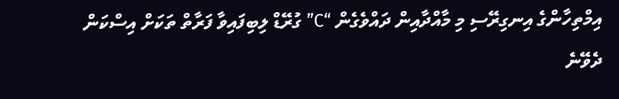އިމްތިހާންގެ އިނގިރޭސި މި މާއްދާއިން ދައްވެގެން “C” ގުރޭޑް ލިބިފައިވާ ފަރާތް ތަކަށް އިސްކަން ދެވޭނެ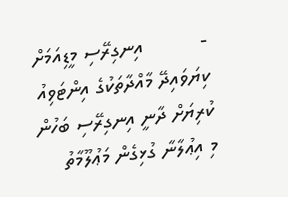-          އިނގިރޭސި މީޑިއަމަށް ކިޔަވައިދޭ މާއްދާތަކުގެ އިންޓަވިއު ކުރިޔަށް ދާނީ އިނގިރޭސި ބަހުން
މި އިޢުލާނާ ގުޅިގެން މަޢުލޫމާތު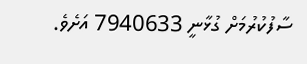ސާފުކުރުމަށް ގުޅާނީ 7940633 އަށެވެ.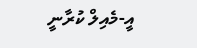އީ-މެއިލް ކުރާނީ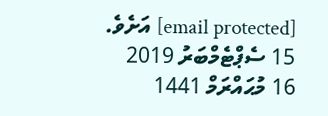[email protected] އަށެވެ.
15 ސެޕްޓެމްބަރު 2019
16 މުޙައްރަމް 1441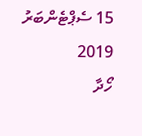15 ސެޕްޓެންބަރު 2019
ހޯދާ